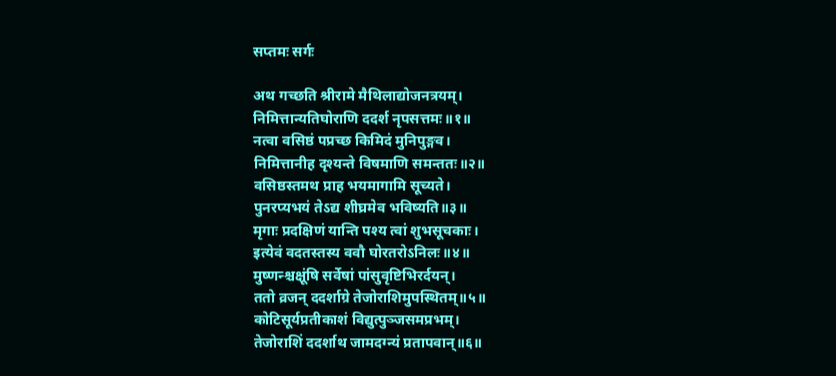सप्तमः सर्गः

अथ गच्छति श्रीरामे मैथिलाद्योजनत्रयम्।
निमित्तान्यतिघोराणि ददर्श नृपसत्तमः॥१॥
नत्वा वसिष्ठं पप्रच्छ किमिदं मुनिपुङ्गव।
निमित्तानीह दृश्यन्ते विषमाणि समन्ततः॥२॥
वसिष्ठस्तमथ प्राह भयमागामि सूच्यते।
पुनरप्यभयं तेऽद्य शीघ्रमेव भविष्यति॥३॥
मृगाः प्रदक्षिणं यान्ति पश्य त्वां शुभसूचकाः।
इत्येवं वदतस्तस्य ववौ घोरतरोऽनिलः॥४॥
मुष्णन्श्चक्षूंषि सर्वेषां पांसुवृष्टिभिरर्दयन्।
ततो व्रजन् ददर्शाग्रे तेजोराशिमुपस्थितम्॥५॥
कोटिसूर्यप्रतीकाशं विद्युत्पुञ्जसमप्रभम्।
तेजोराशिं ददर्शाथ जामदग्न्यं प्रतापवान्॥६॥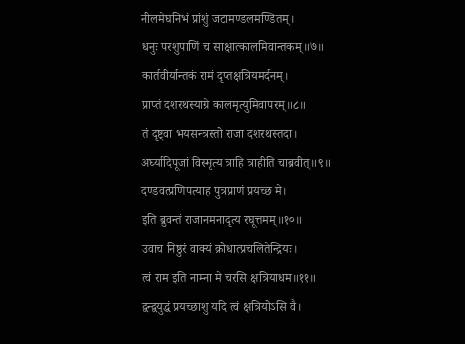नीलमेघनिभं प्रांशुं जटामण्डलमण्डितम्।
धनुः परशुपाणिं च साक्षात्कालमिवान्तकम्॥७॥
कार्तवीर्यान्तकं रामं दृप्तक्षत्रियमर्दनम्।
प्राप्तं दशरथस्याग्रे कालमृत्युमिवापरम्॥८॥
तं दृष्ट्वा भयसन्त्रस्तो राजा दशरथस्तदा।
अर्घ्यादिपूजां विस्मृत्य त्राहि त्राहीति चाब्रवीत्॥९॥
दण्डवत्प्रणिपत्याह पुत्रप्राणं प्रयच्छ मे।
इति ब्रुवन्तं राजानमनादृत्य रघूत्तमम्॥१०॥
उवाच निष्ठुरं वाक्यं क्रोधात्प्रचलितेन्द्रियः।
त्वं राम इति नाम्ना मे चरसि क्षत्रियाधम॥११॥
द्वन्द्वयुद्धं प्रयच्छाशु यदि त्वं क्षत्रियोऽसि वै।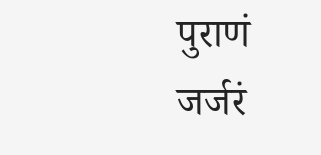पुराणं जर्जरं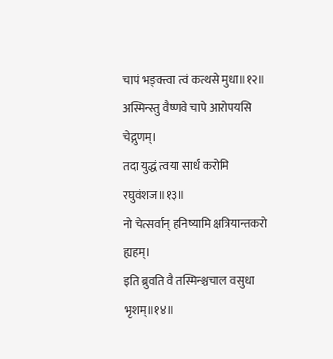चापं भङ्क्त्वा त्वं कत्थसे मुधा॥१२॥
अस्मिन्स्तु वैष्णवे चापे आरोपयसि चेद्गुणम्।
तदा युद्धं त्वया सार्धं करोमि रघुवंशज॥१३॥
नो चेत्सर्वान् हनिष्यामि क्षत्रियान्तकरो ह्यहम्।
इति ब्रुवति वै तस्मिन्श्चचाल वसुधा भृशम्॥१४॥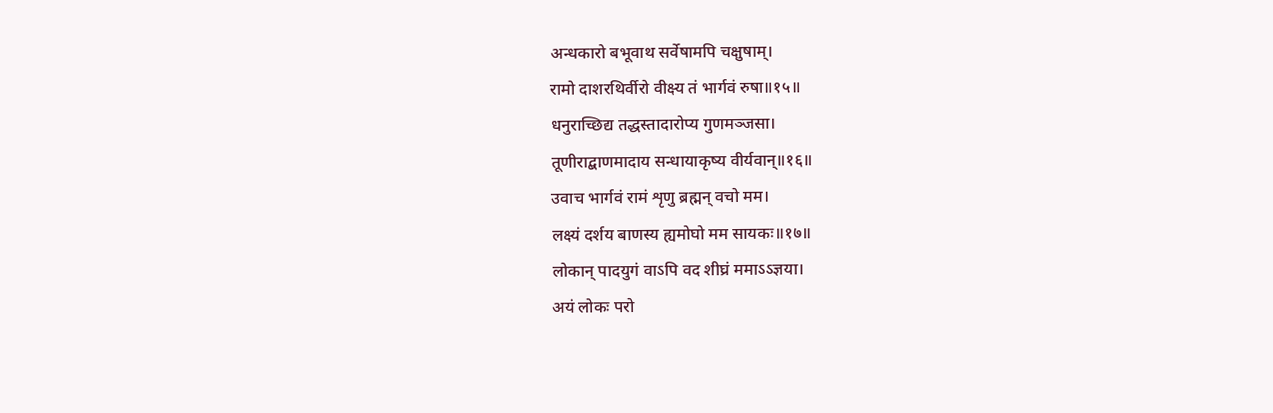अन्धकारो बभूवाथ सर्वेषामपि चक्षुषाम्।
रामो दाशरथिर्वीरो वीक्ष्य तं भार्गवं रुषा॥१५॥
धनुराच्छिद्य तद्धस्तादारोप्य गुणमञ्जसा।
तूणीराद्बाणमादाय सन्धायाकृष्य वीर्यवान्॥१६॥
उवाच भार्गवं रामं शृणु ब्रह्मन् वचो मम।
लक्ष्यं दर्शय बाणस्य ह्यमोघो मम सायकः॥१७॥
लोकान् पादयुगं वाऽपि वद शीघ्रं ममाऽऽज्ञया।
अयं लोकः परो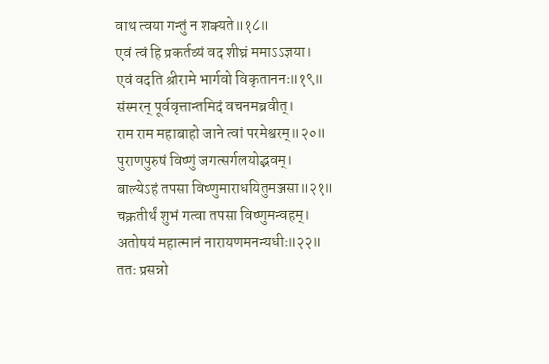वाथ त्वया गन्तुं न शक्यते॥१८॥
एवं त्वं हि प्रकर्तव्यं वद शीघ्रं ममाऽऽज्ञया।
एवं वदति श्रीरामे भार्गवो विकृताननः॥१९॥
संस्मरन् पूर्ववृत्तान्तमिदं वचनमब्रवीत्।
राम राम महाबाहो जाने त्वां परमेश्वरम्॥२०॥
पुराणपुरुषं विष्णुं जगत्सर्गलयोद्भवम्।
बाल्येऽहं तपसा विष्णुमाराधयितुमञ्जसा॥२१॥
चक्रतीर्थं शुभं गत्वा तपसा विष्णुमन्वहम्।
अतोषयं महात्मानं नारायणमनन्यधीः॥२२॥
ततः प्रसन्नो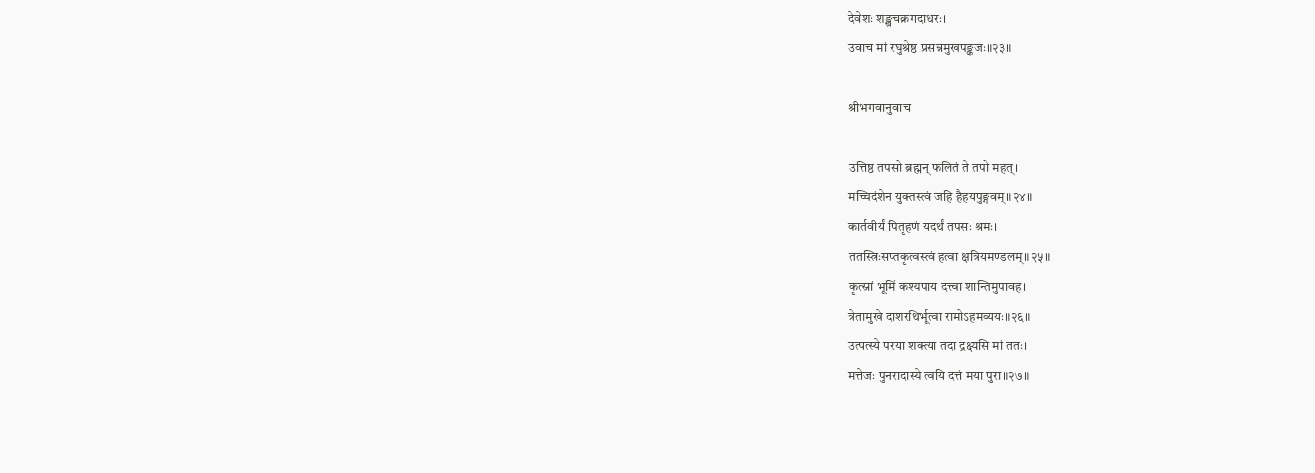देवेशः शङ्खचक्रगदाधरः।
उवाच मां रघुश्रेष्ठ प्रसन्नमुखपङ्कजः॥२३॥

श्रीभगवानुवाच

उत्तिष्ठ तपसो ब्रह्मन् फलितं ते तपो महत्।
मच्चिदंशेन युक्तस्त्वं जहि हैहयपुङ्गवम्॥२४॥
कार्तवीर्यं पितृहणं यदर्थं तपसः श्रमः।
ततस्त्रिःसप्तकृत्वस्त्वं हत्वा क्षत्रियमण्डलम्॥२५॥
कृत्स्नां भूमिं कश्यपाय दत्त्वा शान्तिमुपावह।
त्रेतामुखे दाशरथिर्भूत्वा रामोऽहमव्ययः॥२६॥
उत्पत्स्ये परया शक्त्या तदा द्रक्ष्यसि मां ततः।
मत्तेजः पुनरादास्ये त्वयि दत्तं मया पुरा॥२७॥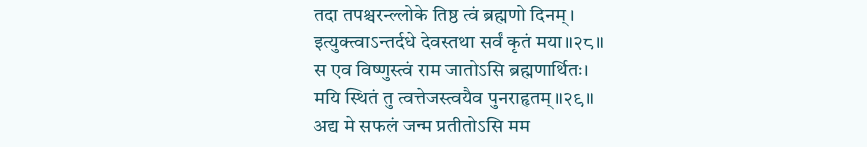तदा तपश्चरन्ल्लोके तिष्ठ त्वं ब्रह्मणो दिनम्।
इत्युक्त्वाऽन्तर्दधे देवस्तथा सर्वं कृतं मया॥२८॥
स एव विष्णुस्त्वं राम जातोऽसि ब्रह्मणार्थितः।
मयि स्थितं तु त्वत्तेजस्त्वयैव पुनराहृतम्॥२९॥
अद्य मे सफलं जन्म प्रतीतोऽसि मम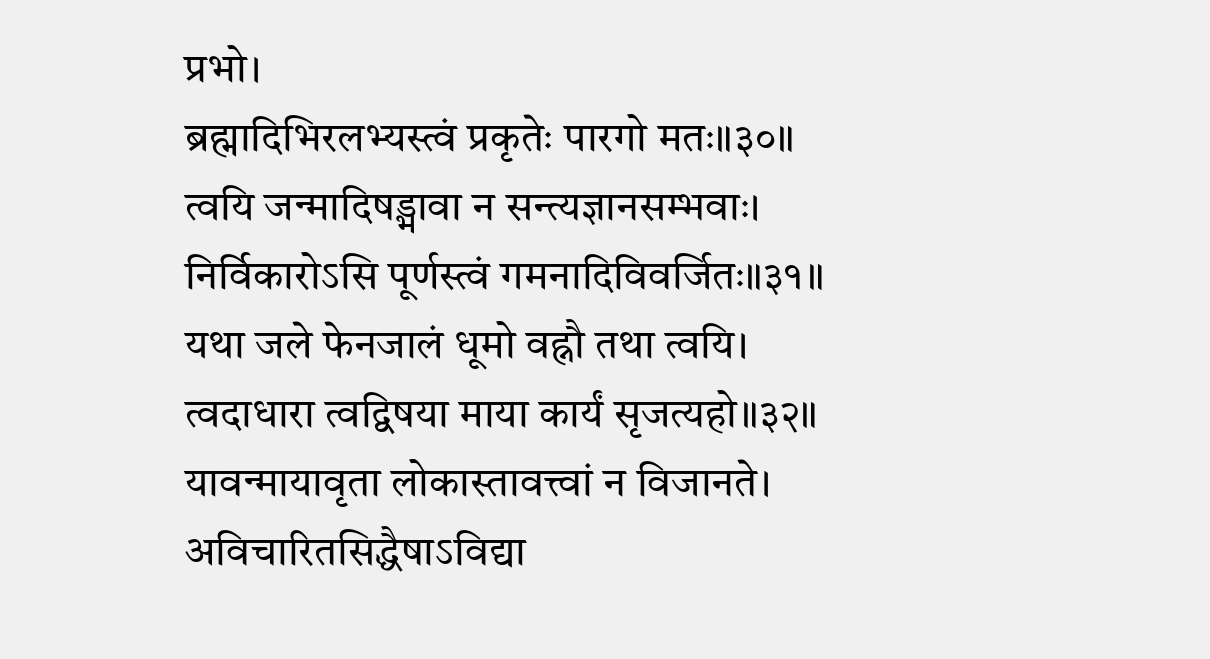प्रभो।
ब्रह्मादिभिरलभ्यस्त्वं प्रकृतेः पारगो मतः॥३०॥
त्वयि जन्मादिषड्भावा न सन्त्यज्ञानसम्भवाः।
निर्विकारोऽसि पूर्णस्त्वं गमनादिविवर्जितः॥३१॥
यथा जले फेनजालं धूमो वह्नौ तथा त्वयि।
त्वदाधारा त्वद्विषया माया कार्यं सृजत्यहो॥३२॥
यावन्मायावृता लोकास्तावत्त्वां न विजानते।
अविचारितसिद्धैषाऽविद्या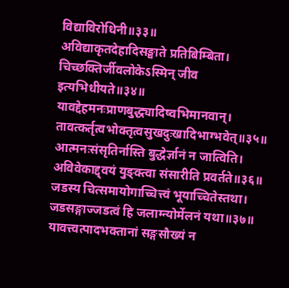विद्याविरोधिनी॥३३॥
अविद्याकृतदेहादिसङ्घाते प्रतिबिम्बिता।
चिच्छक्तिर्जीवलोकेऽस्मिन् जीव इत्यभिधीयते॥३४॥
यावद्देहमनःप्राणबुद्ध्यादिष्वभिमानवान्।
तावत्कर्तृत्वभोक्तृत्वसुखदुःखादिभाग्भवेत्॥३५॥
आत्मनःसंसृतिर्नास्ति बुद्धेर्ज्ञानं न जात्विति।
अविवेकाद्द्वयं युङ्क्त्वा संसारीति प्रवर्तते॥३६॥
जडस्य चित्समायोगाच्चित्त्वं भूयाच्चितेस्तथा।
जडसङ्गाज्जडत्वं हि जलाग्न्योर्मेलनं यथा॥३७॥
यावत्त्वत्पादभक्तानां सङ्गसौख्यं न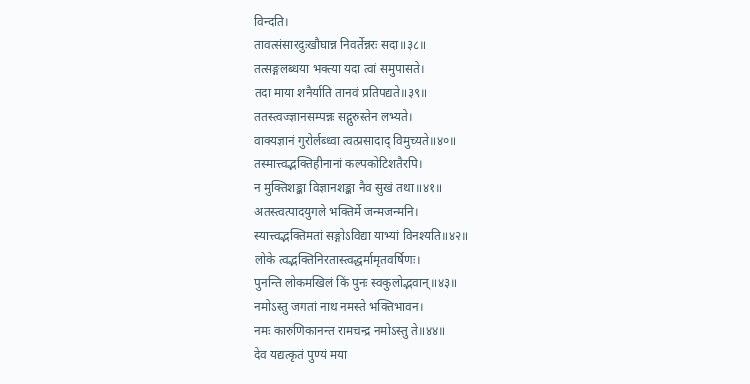विन्दति।
तावत्संसारदुःखौघान्न निवर्तेन्नरः सदा॥३८॥
तत्सङ्गलब्धया भक्त्या यदा त्वां समुपासते।
तदा माया शनैर्याति तानवं प्रतिपद्यते॥३९॥
ततस्त्वज्ज्ञानसम्पन्नः सद्गुरुस्तेन लभ्यते।
वाक्यज्ञानं गुरोर्लब्ध्वा त्वत्प्रसादाद् विमुच्यते॥४०॥
तस्मात्त्वद्भक्तिहीनानां कल्पकोटिशतैरपि।
न मुक्तिशङ्का विज्ञानशङ्का नैव सुखं तथा॥४१॥
अतस्त्वत्पादयुगले भक्तिर्मे जन्मजन्मनि।
स्यात्त्वद्भक्तिमतां सङ्गोऽविद्या याभ्यां विनश्यति॥४२॥
लोके त्वद्भक्तिनिरतास्त्वद्धर्मामृतवर्षिणः।
पुनन्ति लोकमखिलं किं पुनः स्वकुलोद्भवान्॥४३॥
नमोऽस्तु जगतां नाथ नमस्ते भक्तिभावन।
नमः कारुणिकानन्त रामचन्द्र नमोऽस्तु ते॥४४॥
देव यद्यत्कृतं पुण्यं मया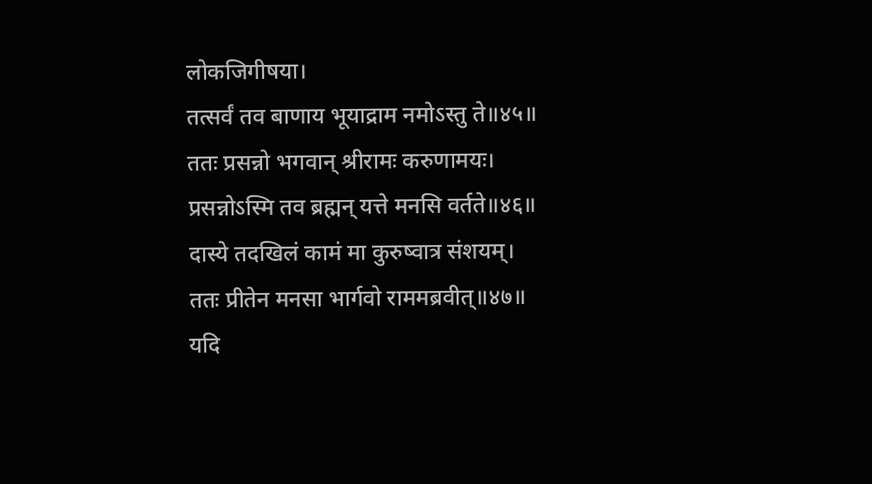लोकजिगीषया।
तत्सर्वं तव बाणाय भूयाद्राम नमोऽस्तु ते॥४५॥
ततः प्रसन्नो भगवान् श्रीरामः करुणामयः।
प्रसन्नोऽस्मि तव ब्रह्मन् यत्ते मनसि वर्तते॥४६॥
दास्ये तदखिलं कामं मा कुरुष्वात्र संशयम्।
ततः प्रीतेन मनसा भार्गवो राममब्रवीत्॥४७॥
यदि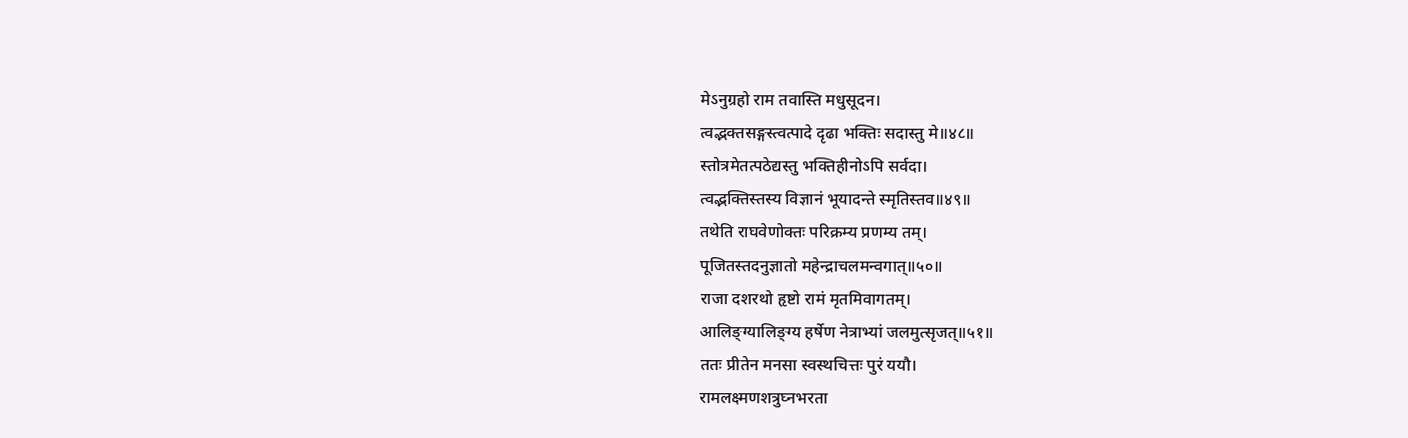मेऽनुग्रहो राम तवास्ति मधुसूदन।
त्वद्भक्तसङ्गस्त्वत्पादे दृढा भक्तिः सदास्तु मे॥४८॥
स्तोत्रमेतत्पठेद्यस्तु भक्तिहीनोऽपि सर्वदा।
त्वद्भक्तिस्तस्य विज्ञानं भूयादन्ते स्मृतिस्तव॥४९॥
तथेति राघवेणोक्तः परिक्रम्य प्रणम्य तम्।
पूजितस्तदनुज्ञातो महेन्द्राचलमन्वगात्॥५०॥
राजा दशरथो हृष्टो रामं मृतमिवागतम्।
आलिङ्ग्यालिङ्ग्य हर्षेण नेत्राभ्यां जलमुत्सृजत्॥५१॥
ततः प्रीतेन मनसा स्वस्थचित्तः पुरं ययौ।
रामलक्ष्मणशत्रुघ्नभरता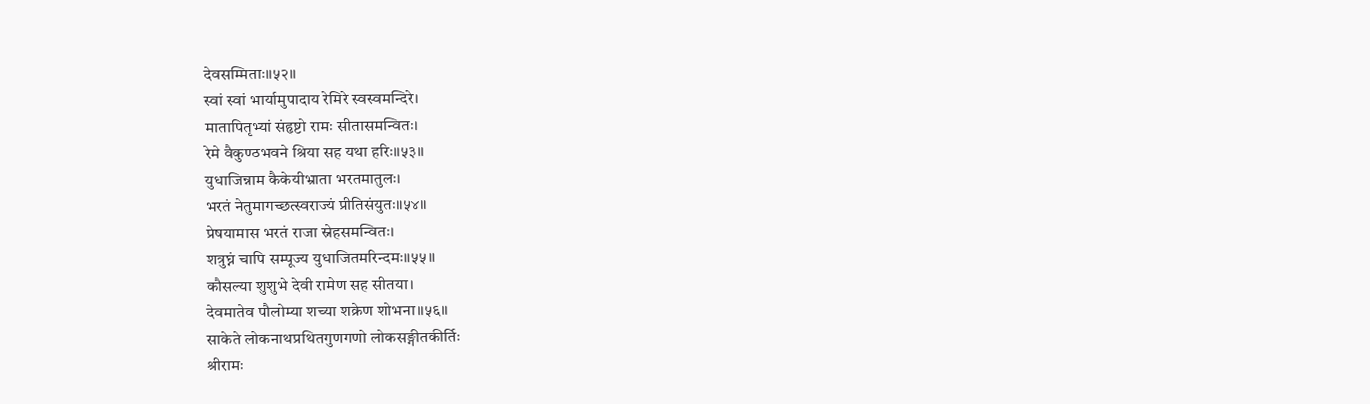देवसम्मिताः॥५२॥
स्वां स्वां भार्यामुपादाय रेमिरे स्वस्वमन्दिरे।
मातापितृभ्यां संहृष्टो रामः सीतासमन्वितः।
रेमे वैकुण्ठभवने श्रिया सह यथा हरिः॥५३॥
युधाजिन्नाम कैकेयीभ्राता भरतमातुलः।
भरतं नेतुमागच्छत्स्वराज्यं प्रीतिसंयुतः॥५४॥
प्रेषयामास भरतं राजा स्नेहसमन्वितः।
शत्रुघ्नं चापि सम्पूज्य युधाजितमरिन्दमः॥५५॥
कौसल्या शुशुभे देवी रामेण सह सीतया।
देवमातेव पौलोम्या शच्या शक्रेण शोभना॥५६॥
साकेते लोकनाथप्रथितगुणगणो लोकसङ्गीतकीर्तिः
श्रीरामः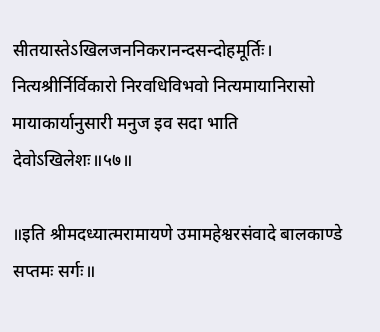सीतयास्तेऽखिलजननिकरानन्दसन्दोहमूर्तिः।
नित्यश्रीर्निर्विकारो निरवधिविभवो नित्यमायानिरासो
मायाकार्यानुसारी मनुज इव सदा भाति देवोऽखिलेशः॥५७॥

॥इति श्रीमदध्यात्मरामायणे उमामहेश्वरसंवादे बालकाण्डे सप्तमः सर्गः॥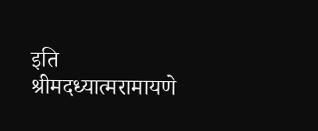इति श्रीमदध्यात्मरामायणे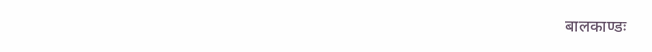बालकाण्डः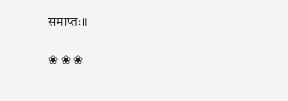समाप्तः॥

❀ ❀ ❀